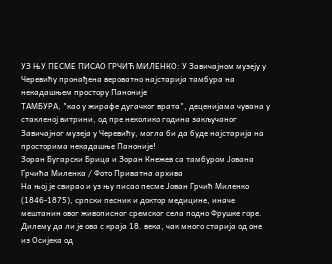УЗ ЊУ ПЕСМЕ ПИСАО ГРЧИЋ МИЛЕНКО: У Завичајном музеју у Черевићу пронађена вероватно најстарија тамбура на некадашњем простору Паноније
ТАМБУРА, "као у жирафе дугачког врата", деценијама чувана у стакленој витрини, од пре неколико година закључаног Завичајног музеја у Черевићу, могла би да буде најстарија на просторима некадашње Паноније!
Зоран Бугарски Брица и Зоран Кнежев са тамбуром Јована Грчића Миленка / Фото Приватна архива
На њој је свирао и уз њу писао песме Јован Грчић Миленко (1846-1875), српски песник и доктор медицине, иначе мештанин овог живописног сремског села подно Фрушке горе.
Дилему да ли је ова с краја 18. века, чак много старија од оне из Осијека од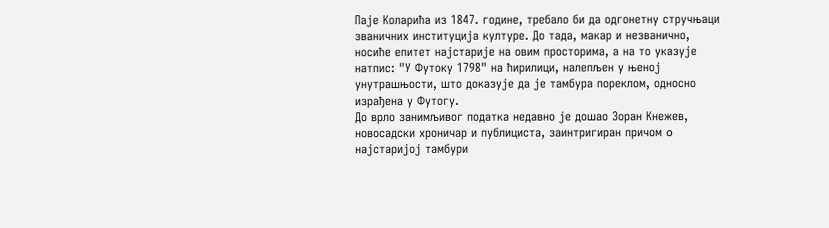Паје Коларића из 1847. године, требало би да одгонетну стручњаци званичних институција културе. До тада, макар и незванично, носиће епитет најстарије на овим просторима, а на то указује натпис: "У Футоку 1798" на ћирилици, налепљен у њеној унутрашњости, што доказује да је тамбура пореклом, односно израђена у Футогу.
До врло занимљивог податка недавно је дошао Зоран Кнежев, новосадски хроничар и публициста, заинтригиран причом o најстаријој тамбури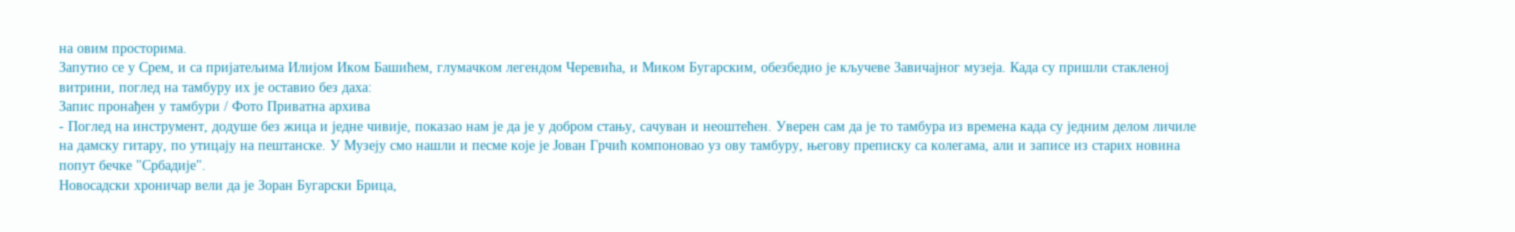на овим просторима.
Запутио се у Срем, и са пријатељима Илијом Иком Башићем, глумачком легендом Черевића, и Миком Бугарским, обезбедио је кључеве Завичајног музеја. Када су пришли стакленој витрини, поглед на тамбуру их је оставио без даха:
Запис пронађен у тамбури / Фото Приватна архива
- Поглед на инструмент, додуше без жица и једне чивије, показао нам је да је у добром стању, сачуван и неоштећен. Уверен сам да је то тамбура из времена када су једним делом личиле на дамску гитару, по утицају на пештанске. У Музеју смо нашли и песме које је Јован Грчић компоновао уз ову тамбуру, његову преписку са колегама, али и записе из старих новина попут бечке "Србадије".
Новосадски хроничар вели да је Зоран Бугарски Брица,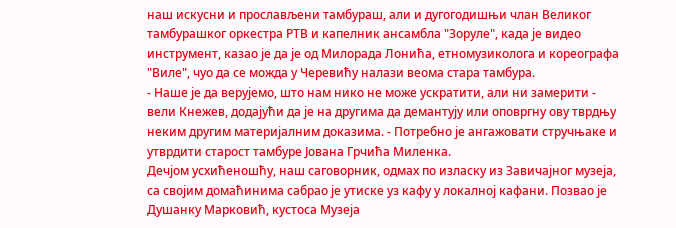наш искусни и прослављени тамбураш, али и дугогодишњи члан Великог тамбурашког оркестра РТВ и капелник ансамбла "Зоруле", када је видео инструмент, казао је да је од Милорада Лонића, етномузиколога и кореографа "Виле", чуо да се можда у Черевићу налази веома стара тамбура.
- Наше је да верујемо, што нам нико не може ускратити, али ни замерити - вели Кнежев, додајући да је на другима да демантују или оповргну ову тврдњу неким другим материјалним доказима. - Потребно је ангажовати стручњаке и утврдити старост тамбуре Јована Грчића Миленка.
Дечјом усхићеношћу, наш саговорник, одмах по изласку из Завичајног музеја, са својим домаћинима сабрао је утиске уз кафу у локалној кафани. Позвао је Душанку Марковић, кустоса Музеја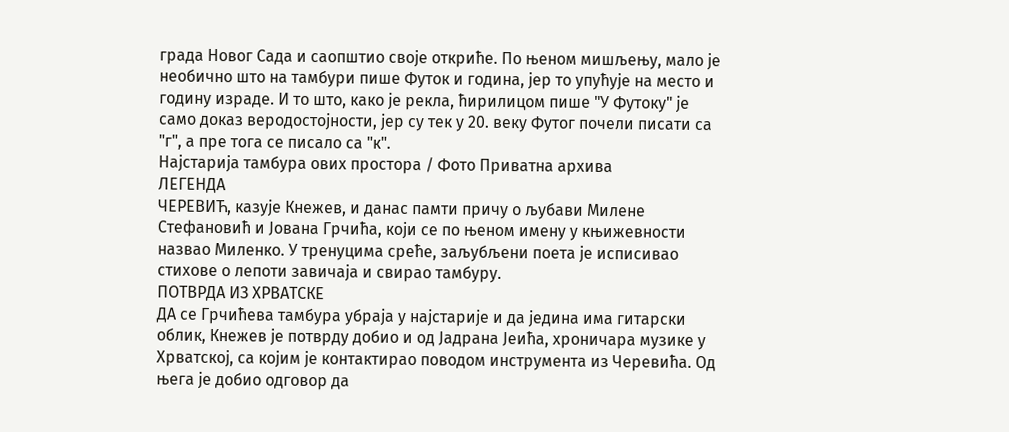града Новог Сада и саопштио своје откриће. По њеном мишљењу, мало је необично што на тамбури пише Футок и година, јер то упућује на место и годину израде. И то што, како је рекла, ћирилицом пише "У Футоку" је само доказ веродостојности, јер су тек у 20. веку Футог почели писати са "г", а пре тога се писало са "к".
Најстарија тамбура ових простора / Фото Приватна архива
ЛЕГЕНДА
ЧЕРЕВИЋ, казује Кнежев, и данас памти причу о љубави Милене Стефановић и Јована Грчића, који се по њеном имену у књижевности назвао Миленко. У тренуцима среће, заљубљени поета је исписивао стихове о лепоти завичаја и свирао тамбуру.
ПОТВРДА ИЗ ХРВАТСКЕ
ДА се Грчићева тамбура убраја у најстарије и да једина има гитарски облик, Кнежев је потврду добио и од Јадрана Јеића, хроничара музике у Хрватској, са којим је контактирао поводом инструмента из Черевића. Од њега је добио одговор да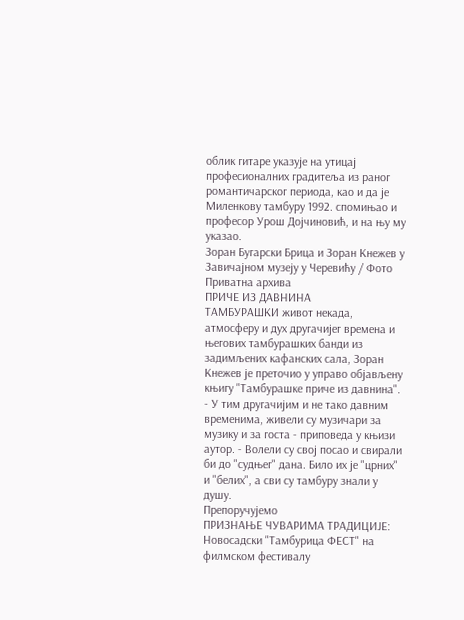облик гитаре указује на утицај професионалних градитеља из раног романтичарског периода, као и да је Миленкову тамбуру 1992. спомињао и професор Урош Дојчиновић, и на њу му указао.
Зоран Бугарски Брица и Зоран Кнежев у Завичајном музеју у Черевићу / Фото Приватна архива
ПРИЧЕ ИЗ ДАВНИНА
ТАМБУРАШКИ живот некада, атмосферу и дух другачијег времена и његових тамбурашких банди из задимљених кафанских сала, Зоран Кнежев је преточио у управо објављену књигу "Тамбурашке приче из давнина".
- У тим другачијим и не тако давним временима, живели су музичари за музику и за госта - приповеда у књизи аутор. - Волели су свој посао и свирали би до "судњег" дана. Било их је "црних" и "белих", а сви су тамбуру знали у душу.
Препоручујемо
ПРИЗНАЊЕ ЧУВАРИМА ТРАДИЦИЈЕ: Новосадски "Тамбурица ФЕСТ" на филмском фестивалу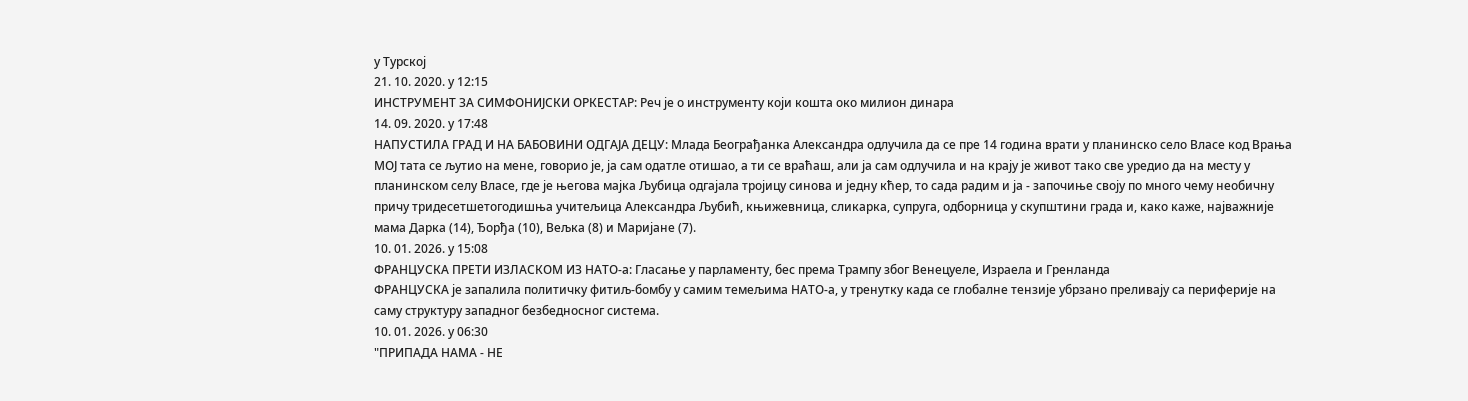у Турској
21. 10. 2020. у 12:15
ИНСТРУМЕНТ ЗА СИМФОНИЈСКИ ОРКЕСТАР: Реч је о инструменту који кошта око милион динара
14. 09. 2020. у 17:48
НАПУСТИЛА ГРАД И НА БАБОВИНИ ОДГАЈА ДЕЦУ: Млада Београђанка Александра одлучила да се пре 14 година врати у планинско село Власе код Врања
МОЈ тата се љутио на мене, говорио је, ја сам одатле отишао, а ти се враћаш, али ја сам одлучила и на крају је живот тако све уредио да на месту у планинском селу Власе, где је његова мајка Љубица одгајала тројицу синова и једну кћер, то сада радим и ја - започиње своју по много чему необичну причу тридесетшетогодишња учитељица Александра Љубић, књижевница, сликарка, супруга, одборница у скупштини града и, како каже, најважније мама Дарка (14), Ђорђа (10), Вељка (8) и Маријане (7).
10. 01. 2026. у 15:08
ФРАНЦУСКА ПРЕТИ ИЗЛАСКОМ ИЗ НАТО-а: Гласање у парламенту, бес према Трампу због Венецуеле, Израела и Гренланда
ФРАНЦУСКА је запалила политичку фитиљ-бомбу у самим темељима НАТО-а, у тренутку када се глобалне тензије убрзано преливају са периферије на саму структуру западног безбедносног система.
10. 01. 2026. у 06:30
"ПРИПАДА НАМА - НЕ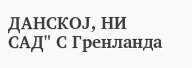ДАНСКОЈ, НИ САД" С Гренланда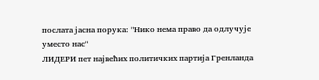послата јасна порука: "Нико нема право да одлучује уместо нас"
ЛИДЕРИ пет највећих политичких партија Гренланда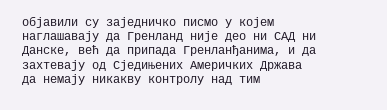објавили су заједничко писмо у којем наглашавају да Гренланд није део ни САД ни Данске, већ да припада Гренланђанима, и да захтевају од Сједињених Америчких Држава да немају никакву контролу над тим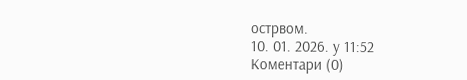острвом.
10. 01. 2026. у 11:52
Коментари (0)